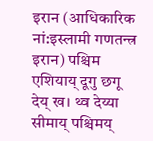इरान (आधिकारिक नां:इस्लामी गणतन्त्र इरान) पश्चिम एशियाय् दूगु छगू देय् ख। थ्व देय्या सीमाय् पश्चिमय्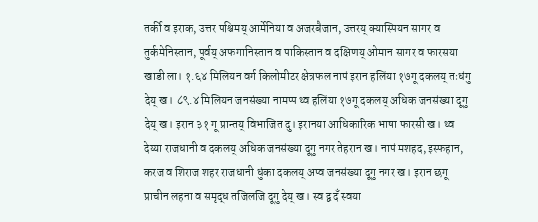तर्की व इराक, उत्तर पश्चिमय् आर्मेनिया व अजरबैजान, उत्तरय् क्यास्पियन सागर व तुर्कमेनिस्तान, पूर्वय् अफगानिस्तान व पाकिस्तान व दक्षिणय् ओमान सागर व फारसया खाडी ला। १.६४ मिलियन वर्ग किलोमीटर क्षेत्रफल नापं इरान हलिंया १७गू दकलय् तःधंगु देय् ख। ८९.४ मिलियन जनसंख्या नामप्प थ्व हलिंया १७गू दकलय् अधिक जनसंख्या दूगु देय् ख। इरान ३१ गू प्रान्तय् विभाजित दु। इरानया आधिकारिक भाषा फारसी ख। थ्व देय्या राजधानी व दकलय् अधिक जनसंख्या दूगु नगर तेहरान ख। नापं मशहद, इस्फहान, करज व शिराज शहर राजधानी धुंका दकलय् अप्व जनसंख्या दूगु नगर ख। इरान छगू प्राचीन लहना व समृद्ध तजिलजि दूगु देय् ख। स्व द्व दँ स्वया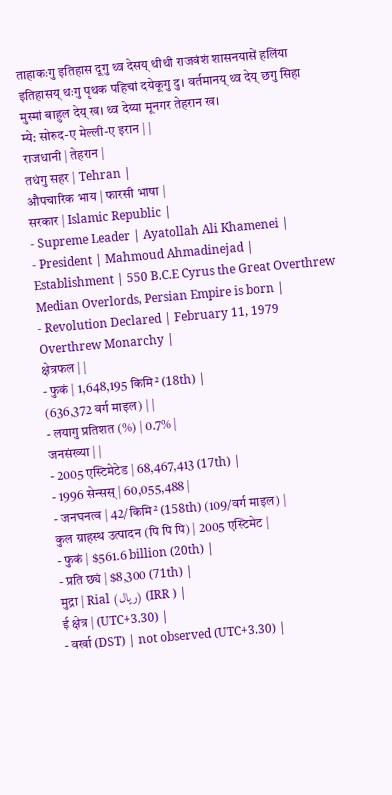ताहाकःगु इतिहास दूगु थ्व देसय् थीथी राजवंशं शासनयासें हलिंया इतिहासय् थःगु पृथक पहिचां दयेकूगु दु। वर्तमानय् थ्व देय् छगु सिहा मुस्मां बाहुल देय् ख। थ्व देय्या मूनगर तेहरान ख।
म्ये: सोरुद-ए मेल्ली-ए इरान | |
राजधानी | तेहरान |
तधंगु सहर | Tehran |
औपचारिक भाय | फारसी भाषा |
सरकार | Islamic Republic |
- Supreme Leader | Ayatollah Ali Khamenei |
- President | Mahmoud Ahmadinejad |
Establishment | 550 B.C.E Cyrus the Great Overthrew Median Overlords, Persian Empire is born |
- Revolution Declared | February 11, 1979 Overthrew Monarchy |
क्षेत्रफल | |
- फुकं | 1,648,195 किमि² (18th) |
(636,372 वर्ग माइल) | |
- लयागु प्रतिशत (%) | 0.7% |
जनसंख्या | |
- 2005 एस्टिमेटेड | 68,467,413 (17th) |
- 1996 सेन्सस् | 60,055,488 |
- जनघनत्व | 42/किमि² (158th) (109/वर्ग माइल) |
कुल ग्राहस्थ उत्पादन (पि पि पि) | 2005 एस्टिमेट |
- फुकं | $561.6 billion (20th) |
- प्रति छ्यं | $8,300 (71th) |
मुद्रा | Rial (ريال) (IRR ) |
ई क्षेत्र | (UTC+3.30) |
- वर्खा (DST) | not observed (UTC+3.30) |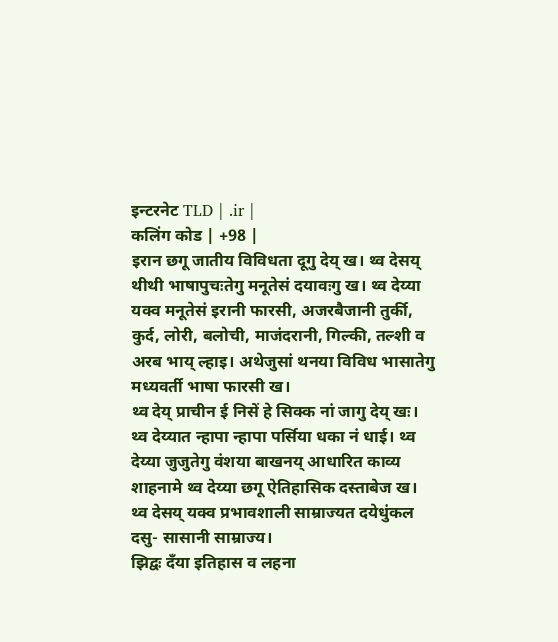इन्टरनेट TLD | .ir |
कलिंग कोड | +98 |
इरान छगू जातीय विविधता दूगु देय् ख। थ्व देसय् थीथी भाषापुचःतेगु मनूतेसं दयावःगु ख। थ्व देय्या यक्व मनूतेसं इरानी फारसी, अजरबैजानी तुर्की, कुर्द, लोरी, बलोची, माजंदरानी, गिल्की, तल्शी व अरब भाय् ल्हाइ। अथेजुसां थनया विविध भासातेगु मध्यवर्ती भाषा फारसी ख।
थ्व देय् प्राचीन ई निसें हे सिक्क नां जागु देय् खः। थ्व देय्यात न्हापा न्हापा पर्सिया धका नं धाई। थ्व देय्या जुजुतेगु वंशया बाखनय् आधारित काव्य शाहनामे थ्व देय्या छगू ऐतिहासिक दस्ताबेज ख। थ्व देसय् यक्व प्रभावशाली साम्राज्यत दयेधुंकल दसु- सासानी साम्राज्य।
झिद्वः दँया इतिहास व लहना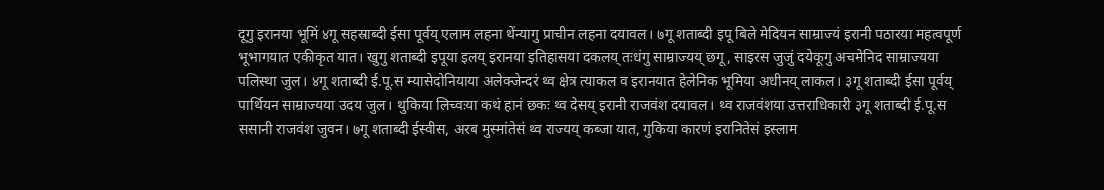दूगु इरानया भूमिं ४गू सहस्राब्दी ईसा पूर्वय् एलाम लहना थेंन्यागु प्राचीन लहना दयावल। ७गू शताब्दी इपू बिले मेदियन साम्राज्यं इरानी पठारया महत्वपूर्ण भूभागयात एकीकृत यात। खुगु शताब्दी इपूया इलय् इरानया इतिहासया दकलय् तःधंगु साम्राज्यय् छगू, साइरस जुजुं दयेकूगु अचमेनिद साम्राज्यया पलिस्था जुल। ४गू शताब्दी ई.पू.स म्यासेदोनियाया अलेक्जेन्दरं थ्व क्षेत्र त्याकल व इरानयात हेलेनिक भूमिया अधीनय् लाकल। ३गू शताब्दी ईसा पूर्वय् पार्थियन साम्राज्यया उदय जुल। थुकिया लिच्वःया कथं हानं छकः थ्व देसय् इरानी राजवंश दयावल। थ्व राजवंशया उत्तराधिकारी ३गू शताब्दी ई.पू.स ससानी राजवंश जुवन। ७गू शताब्दी ईस्वीस, अरब मुस्मांतेसं थ्व राज्यय् कब्जा यात, गुकिया कारणं इरानितेसं इस्लाम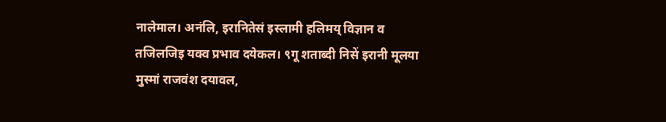नालेमाल। अनंलि, इरानितेसं इस्लामी हलिमय् विज्ञान व तजिलजिइ यक्व प्रभाव दयेकल। ९गू शताब्दी निसें इरानी मूलया मुस्मां राजवंश दयावल,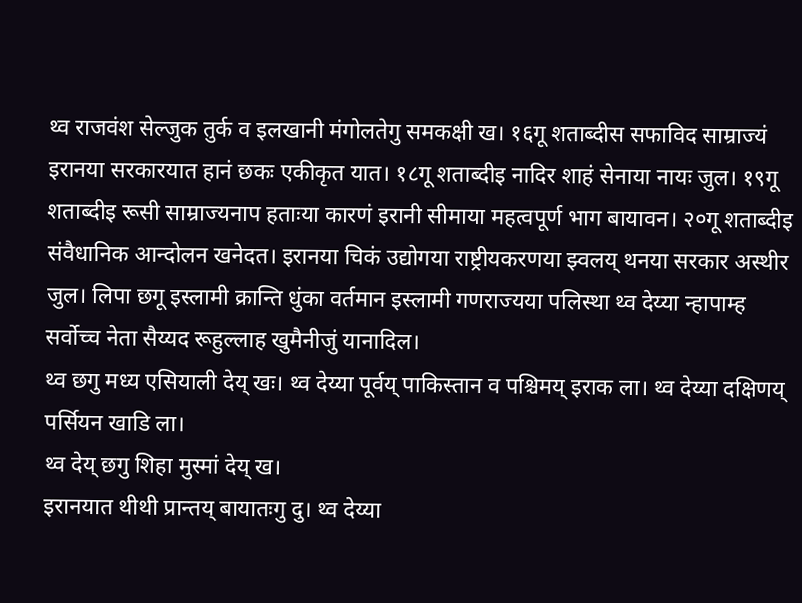थ्व राजवंश सेल्जुक तुर्क व इलखानी मंगोलतेगु समकक्षी ख। १६गू शताब्दीस सफाविद साम्राज्यं इरानया सरकारयात हानं छकः एकीकृत यात। १८गू शताब्दीइ नादिर शाहं सेनाया नायः जुल। १९गू शताब्दीइ रूसी साम्राज्यनाप हताःया कारणं इरानी सीमाया महत्वपूर्ण भाग बायावन। २०गू शताब्दीइ संवैधानिक आन्दोलन खनेदत। इरानया चिकं उद्योगया राष्ट्रीयकरणया झ्वलय् थनया सरकार अस्थीर जुल। लिपा छगू इस्लामी क्रान्ति धुंका वर्तमान इस्लामी गणराज्यया पलिस्था थ्व देय्या न्हापाम्ह सर्वोच्च नेता सैय्यद रूहुल्लाह खुमैनीजुं यानादिल।
थ्व छगु मध्य एसियाली देय् खः। थ्व देय्या पूर्वय् पाकिस्तान व पश्चिमय् इराक ला। थ्व देय्या दक्षिणय् पर्सियन खाडि ला।
थ्व देय् छगु शिहा मुस्मां देय् ख।
इरानयात थीथी प्रान्तय् बायातःगु दु। थ्व देय्या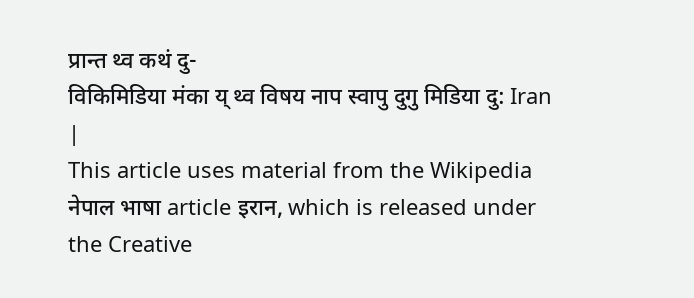प्रान्त थ्व कथं दु-
विकिमिडिया मंका य् थ्व विषय नाप स्वापु दुगु मिडिया दु: Iran |
This article uses material from the Wikipedia नेपाल भाषा article इरान, which is released under the Creative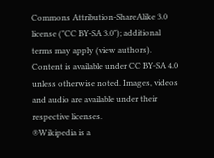Commons Attribution-ShareAlike 3.0 license ("CC BY-SA 3.0"); additional terms may apply (view authors). Content is available under CC BY-SA 4.0 unless otherwise noted. Images, videos and audio are available under their respective licenses.
®Wikipedia is a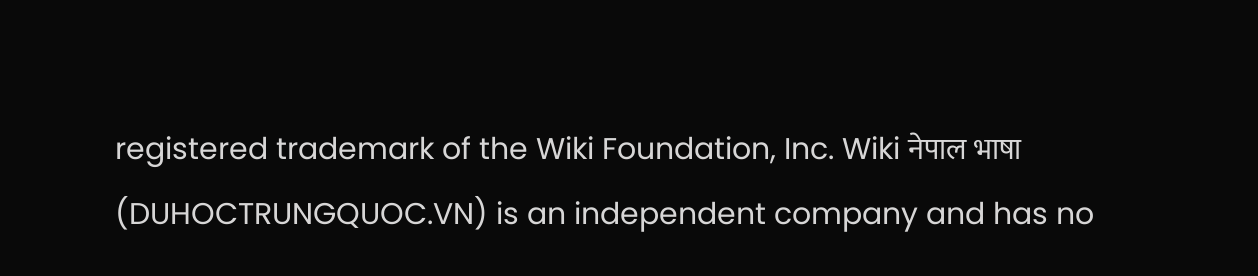registered trademark of the Wiki Foundation, Inc. Wiki नेपाल भाषा (DUHOCTRUNGQUOC.VN) is an independent company and has no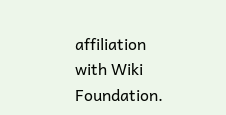affiliation with Wiki Foundation.